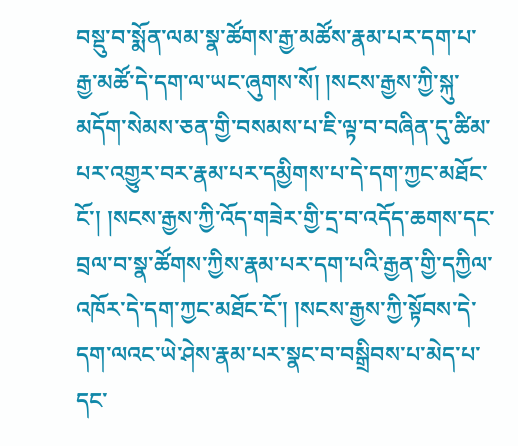བསྡུ་བ་སྨོན་ལམ་སྣ་ཚོགས་རྒྱ་མཚོས་རྣམ་པར་དག་པ་རྒྱ་མཚོ་དེ་དག་ལ་ཡང་ཞུགས་སོ། །སངས་རྒྱས་ཀྱི་སྐུ་མདོག་སེམས་ཅན་གྱི་བསམས་པ་ཇི་ལྟ་བ་བཞིན་དུ་ཚིམ་པར་འགྱུར་བར་རྣམ་པར་དམྱིགས་པ་དེ་དག་ཀྱང་མཐོང་ངོ་། །སངས་རྒྱས་ཀྱི་འོད་གཟེར་གྱི་དྲ་བ་འདོད་ཆགས་དང་བྲལ་བ་སྣ་ཚོགས་ཀྱིས་རྣམ་པར་དག་པའི་རྒྱན་གྱི་དཀྱིལ་འཁོར་དེ་དག་ཀྱང་མཐོང་ངོ་། །སངས་རྒྱས་ཀྱི་སྟོབས་དེ་དག་ལའང་ཡེ་ཤེས་རྣམ་པར་སྣང་བ་བསྒྲིབས་པ་མེད་པ་དང་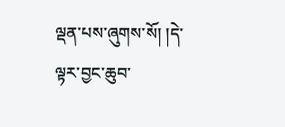ལྡན་པས་ཞུགས་སོ། །དེ་ལྟར་བྱང་ཆུབ་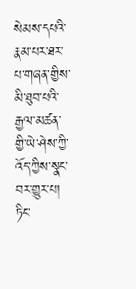སེམས་དཔའི་རྣམ་པར་ཐར་པ་གཞན་གྱིས་མི་ཐུབ་པའི་རྒྱལ་མཚན་གྱི་ཡེ་ཤེས་ཀྱི་འོད་ཀྱིས་སྣང་བར་གྱུར་པ། ཏིང་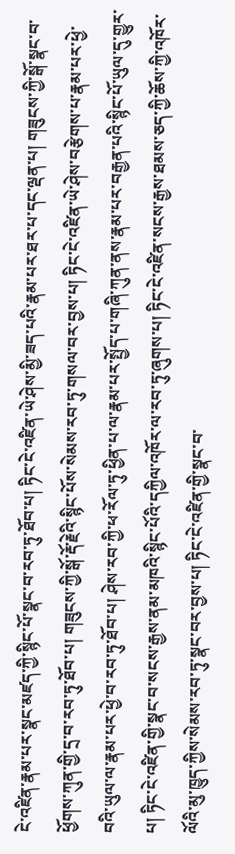ངེ་འཛིན་རྣམ་པར་སྣང་མཛད་ཀྱི་སྙིང་པོ་སྣང་བ་རབ་ཏུ་ཐོབ་པ། ཏིང་ངེ་འཛིན་ཡེ་ཤེས་མྱི་ཟད་པའི་རྣམ་པར་ཐར་པ་དང་ལྡན་པ། གཟུངས་ཀྱི་སྒོ་སྣང་བ་ཕྱོགས་ཀུན་གྱི་དྲ་བ་རབ་ཏུ་ཐོབ་པ། གཟུངས་ཀྱི་སྒོ་རྡོ་རྗེའི་སྙིང་པོས་སེམས་རབ་ཏུ་གསལ་བར་བྱས་པ། ཏིང་ངེ་འཛིན་ཡེ་ཤེས་བརྩེགས་པ་རྣམ་པར་ཕྱེ་བའི་ཡུལ་ལ་རྣམ་པར་ཕྱེ་བ་རབ་ཏུ་ཐོབ་པ། ཤེས་རབ་ཀྱི་ཕ་རོལ་ཏུ་ཕྱིན་པ་ལ་རྣམ་པར་སྤྱོད་པ་གཞི་ཀུན་ནས་རྣམ་པར་བརྒྱན་པའི་སྙིང་པོ་ཡུལ་དུ་གྱུར་པ། ཏིང་ངེ་འཛིན་གྱི་སྣང་བ་སངས་རྒྱས་ནམ་མཁའི་སྙིང་པོའི་དཀྱིལ་འཁོར་ལ་རབ་ཏུ་ཞུགས་པ། ཏིང་ངེ་འཛིན་སངས་རྒྱས་ཐམས་ཅད་ཀྱི་ཆོས་ཀྱི་འཁོར་ལོའི་མུ་ཁྱུད་ཀྱིས་སེམས་རབ་ཏུ་སྣང་བར་བྱས་པ། ཏིང་ངེ་འཛིན་གྱི་སྣང་བ་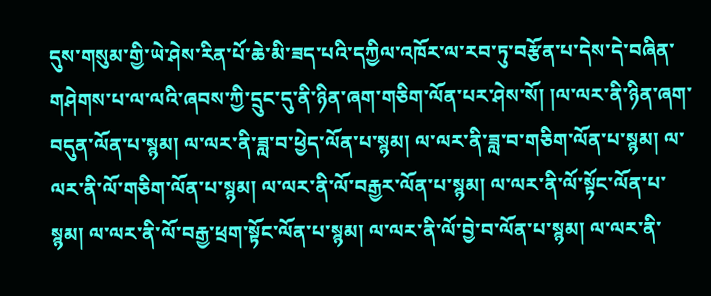དུས་གསུམ་གྱི་ཡེ་ཤེས་རིན་པོ་ཆེ་མི་ཟད་པའི་དཀྱིལ་འཁོར་ལ་རབ་ཏུ་བརྩོན་པ་དེས་དེ་བཞིན་གཤེགས་པ་ལ་ལའི་ཞབས་ཀྱི་དྲུང་དུ་ནི་ཉིན་ཞག་གཅིག་ལོན་པར་ཤེས་སོ། །ལ་ལར་ནི་ཉིན་ཞག་བདུན་ལོན་པ་སྙམ། ལ་ལར་ནི་ཟླ་བ་ཕྱེད་ལོན་པ་སྙམ། ལ་ལར་ནི་ཟླ་བ་གཅིག་ལོན་པ་སྙམ། ལ་ལར་ནི་ལོ་གཅིག་ལོན་པ་སྙམ། ལ་ལར་ནི་ལོ་བརྒྱར་ལོན་པ་སྙམ། ལ་ལར་ནི་ལོ་སྟོང་ལོན་པ་སྙམ། ལ་ལར་ནི་ལོ་བརྒྱ་ཕྲག་སྟོང་ལོན་པ་སྙམ། ལ་ལར་ནི་ལོ་བྱེ་བ་ལོན་པ་སྙམ། ལ་ལར་ནི་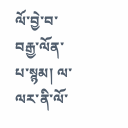ལོ་བྱེ་བ་བརྒྱ་ལོན་པ་སྙམ། ལ་ལར་ནི་ལོ་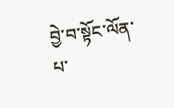བྱེ་བ་སྟོང་ལོན་པ་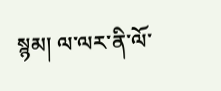སྙམ། ལ་ལར་ནི་ལོ་